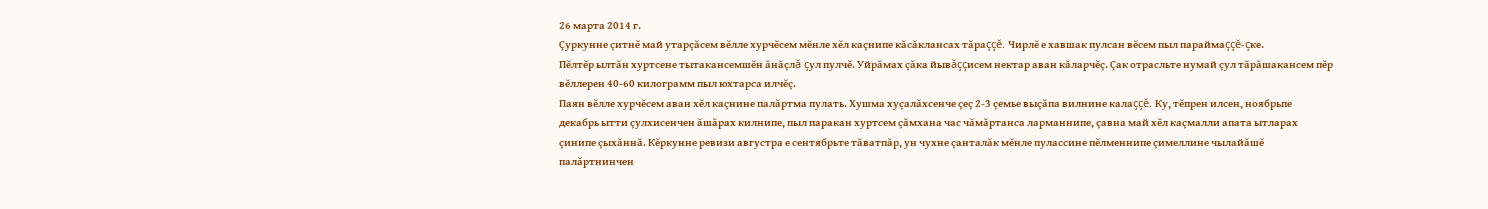26 марта 2014 г.
Çуркунне çитнĕ май утарçăсем вĕлле хурчĕсем мĕнле хĕл каçнипе кăсăклансах тăраççĕ. Чирлĕ е хавшак пулсан вĕсем пыл параймаççĕ-çке.
Пĕлтĕр ылтăн хуртсене тытакансемшĕн ăнăçлă çул пулчĕ. Уйрăмах çăка йывăççисем нектар аван кăларчĕç. Çак отрасльте нумай çул тăрăшакансем пĕр вĕллерен 40-60 килограмм пыл юхтарса илчĕç.
Паян вĕлле хурчĕсем аван хĕл каçнине палăртма пулать. Хушма хуçалăхсенче çеç 2-3 çемье выçăпа вилнине калаççĕ. Ку, тĕпрен илсен, ноябрьпе декабрь ытти çулхисенчен ăшăрах килнипе, пыл паракан хуртсем çăмхана час чăмăртанса ларманнипе, çавна май хĕл каçмалли апата ытларах çинипе çыхăннă. Кĕркунне ревизи августра е сентябрьте тăватпăр, ун чухне çанталăк мĕнле пулассине пĕлменнипе çимеллине чылайăшĕ палăртнинчен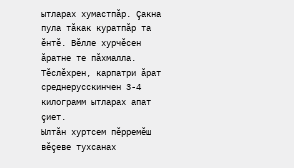ытларах хумастпăр. Çакна пула тăкак куратпăр та ĕнтĕ. Вĕлле хурчĕсен ăратне те пăхмалла. Тĕслĕхрен, карпатри ăрат среднерусскинчен 3-4 килограмм ытларах апат çиет.
Ылтăн хуртсем пĕрремĕш вĕçеве тухсанах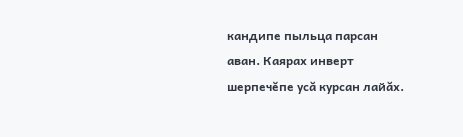кандипе пыльца парсан аван. Каярах инверт шерпечĕпе усă курсан лайăх.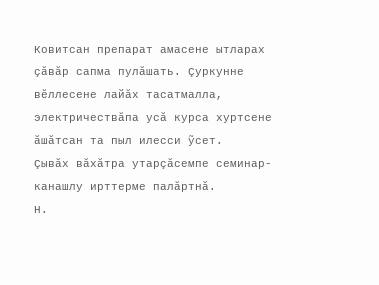Ковитсан препарат амасене ытларах çăвăр сапма пулăшать. Çуркунне вĕллесене лайăх тасатмалла, электричествăпа усă курса хуртсене ăшăтсан та пыл илесси ỹсет.
Çывăх вăхăтра утарçăсемпе семинар-канашлу ирттерме палăртнă.
Н.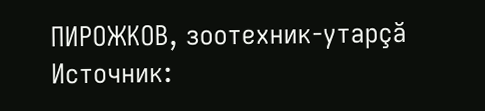ПИРОЖКОВ, зоотехник-утарçă
Источник: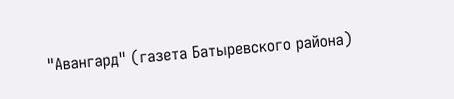"Авангард" (газета Батыревского района)